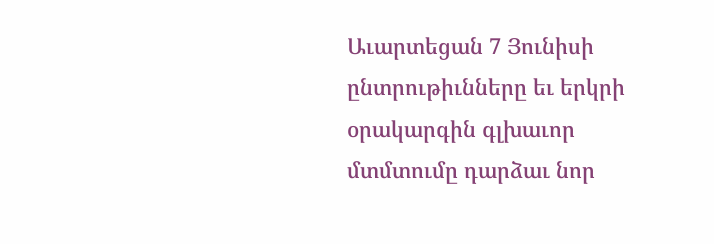Աւարտեցան 7 Յունիսի ընտրութիւնները եւ երկրի օրակարգին գլխաւոր մտմտումը դարձաւ նոր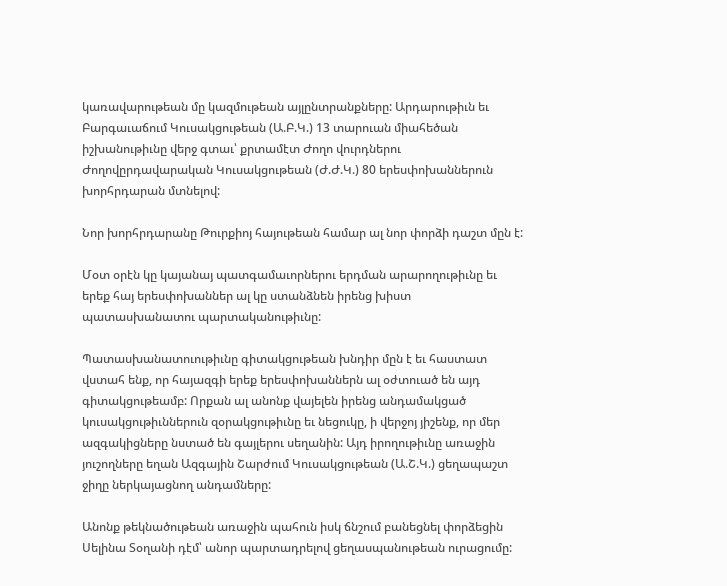կառավարութեան մը կազմութեան այլընտրանքները: Արդարութիւն եւ Բարգաւաճում Կուսակցութեան (Ա.Բ.Կ.) 13 տարուան միահեծան իշխանութիւնը վերջ գտաւ՝ քրտամէտ Ժողո վուրդներու Ժողովըրդավարական Կուսակցութեան (Ժ.Ժ.Կ.) 80 երեսփոխաններուն խորհրդարան մտնելով:

Նոր խորհրդարանը Թուրքիոյ հայութեան համար ալ նոր փորձի դաշտ մըն է:

Մօտ օրէն կը կայանայ պատգամաւորներու երդման արարողութիւնը եւ երեք հայ երեսփոխաններ ալ կը ստանձնեն իրենց խիստ պատասխանատու պարտականութիւնը:

Պատասխանատուութիւնը գիտակցութեան խնդիր մըն է եւ հաստատ վստահ ենք, որ հայազգի երեք երեսփոխաններն ալ օժտուած են այդ գիտակցութեամբ: Որքան ալ անոնք վայելեն իրենց անդամակցած կուսակցութիւններուն զօրակցութիւնը եւ նեցուկը, ի վերջոյ յիշենք, որ մեր ազգակիցները նստած են գայլերու սեղանին: Այդ իրողութիւնը առաջին յուշողները եղան Ազգային Շարժում Կուսակցութեան (Ա.Շ.Կ.) ցեղապաշտ ջիղը ներկայացնող անդամները:

Անոնք թեկնածութեան առաջին պահուն իսկ ճնշում բանեցնել փորձեցին Սելինա Տօղանի դէմ՝ անոր պարտադրելով ցեղասպանութեան ուրացումը: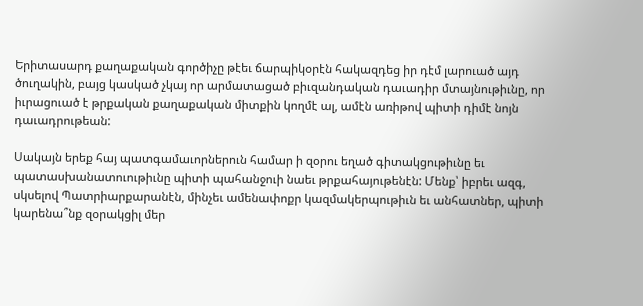Երիտասարդ քաղաքական գործիչը թէեւ ճարպիկօրէն հակազդեց իր դէմ լարուած այդ ծուղակին, բայց կասկած չկայ որ արմատացած բիւզանդական դաւադիր մտայնութիւնը, որ իւրացուած է թրքական քաղաքական միտքին կողմէ ալ, ամէն առիթով պիտի դիմէ նոյն դաւադրութեան:

Սակայն երեք հայ պատգամաւորներուն համար ի զօրու եղած գիտակցութիւնը եւ պատասխանատուութիւնը պիտի պահանջուի նաեւ թրքահայութենէն: Մենք՝ իբրեւ ազգ, սկսելով Պատրիարքարանէն, մինչեւ ամենափոքր կազմակերպութիւն եւ անհատներ, պիտի կարենա՞նք զօրակցիլ մեր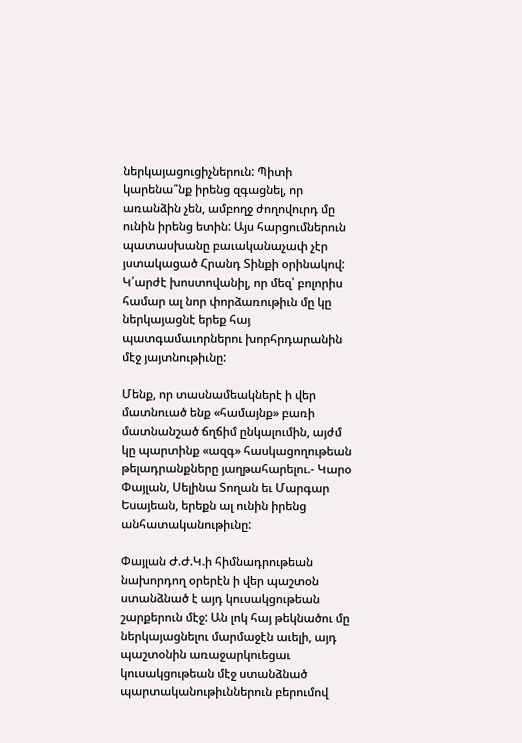ներկայացուցիչներուն: Պիտի կարենա՞նք իրենց զգացնել, որ առանձին չեն, ամբողջ ժողովուրդ մը ունին իրենց ետին: Այս հարցումներուն պատասխանը բաւականաչափ չէր յստակացած Հրանդ Տինքի օրինակով: Կ՛արժէ խոստովանիլ, որ մեզ՝ բոլորիս համար ալ նոր փորձառութիւն մը կը ներկայացնէ երեք հայ պատգամաւորներու խորհրդարանին մէջ յայտնութիւնը:

Մենք, որ տասնամեակներէ ի վեր մատնուած ենք «համայնք» բառի մատնանշած ճղճիմ ընկալումին, այժմ կը պարտինք «ազգ» հասկացողութեան թելադրանքները յաղթահարելու.- Կարօ Փայլան, Սելինա Տողան եւ Մարգար Եսայեան, երեքն ալ ունին իրենց անհատականութիւնը:

Փայլան Ժ.Ժ.Կ.ի հիմնադրութեան նախորդող օրերէն ի վեր պաշտօն ստանձնած է այդ կուսակցութեան շարքերուն մէջ: Ան լոկ հայ թեկնածու մը ներկայացնելու մարմաջէն աւելի, այդ պաշտօնին առաջարկուեցաւ կուսակցութեան մէջ ստանձնած պարտականութիւններուն բերումով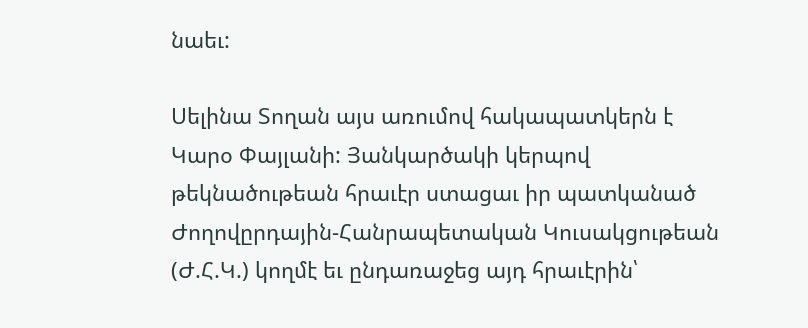նաեւ:

Սելինա Տողան այս առումով հակապատկերն է Կարօ Փայլանի: Յանկարծակի կերպով թեկնածութեան հրաւէր ստացաւ իր պատկանած Ժողովըրդային-Հանրապետական Կուսակցութեան (Ժ.Հ.Կ.) կողմէ եւ ընդառաջեց այդ հրաւէրին՝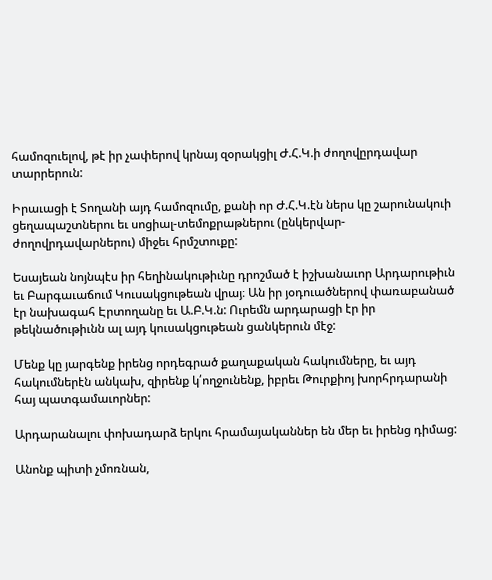համոզուելով, թէ իր չափերով կրնայ զօրակցիլ Ժ.Հ.Կ.ի ժողովըրդավար տարրերուն:

Իրաւացի է Տողանի այդ համոզումը, քանի որ Ժ.Հ.Կ.էն ներս կը շարունակուի ցեղապաշտներու եւ սոցիալ-տեմոքրաթներու (ընկերվար-ժողովրդավարներու) միջեւ հրմշտուքը:

Եսայեան նոյնպէս իր հեղինակութիւնը դրոշմած է իշխանաւոր Արդարութիւն եւ Բարգաւաճում Կուսակցութեան վրայ։ Ան իր յօդուածներով փառաբանած էր նախագահ Էրտողանը եւ Ա.Բ.Կ.ն: Ուրեմն արդարացի էր իր թեկնածութիւնն ալ այդ կուսակցութեան ցանկերուն մէջ:

Մենք կը յարգենք իրենց որդեգրած քաղաքական հակումները, եւ այդ հակումներէն անկախ, զիրենք կ՛ողջունենք, իբրեւ Թուրքիոյ խորհրդարանի հայ պատգամաւորներ:

Արդարանալու փոխադարձ երկու հրամայականներ են մեր եւ իրենց դիմաց:

Անոնք պիտի չմոռնան,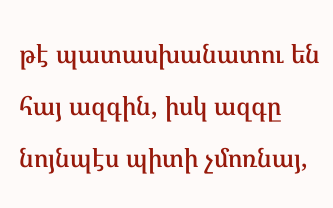թէ պատասխանատու են հայ ազգին, իսկ ազգը նոյնպէս պիտի չմոռնայ,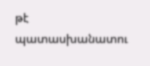թէ պատասխանատու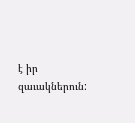է իր զաւակներուն: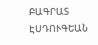ԲԱԳՐԱՏ ԷՍԴՈՒԳԵԱՆ